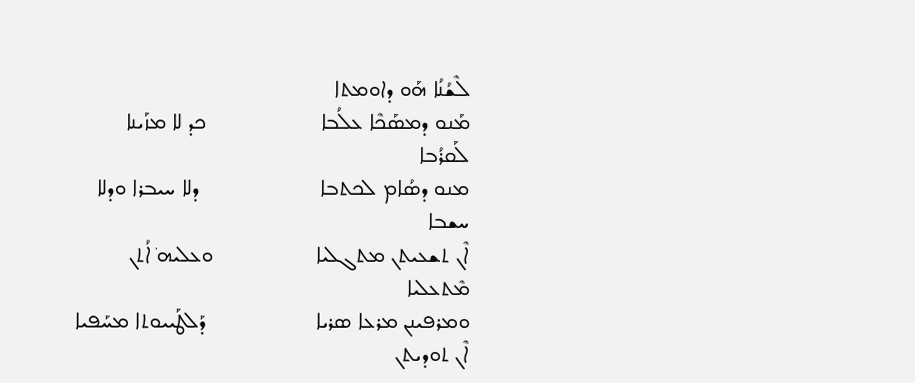ܠܶܫܳܢܳܐ ܗܰܘ ܕܐܘܡܬܐ
ܡܰܢܘ ܕܡܣܰܟܶܐ ܥܠܳܒܐ                    ܟܕ ܠܐ ܡܙܰܝܢܐ ܠܰܩܪܳܒܐ
ܡܢܘ ܕܣܳܐܡ ܠܟܬܒܐ                     ܕܠܐ ܚܝܒܪܐ ܘܕܠܐ ܚܫܒܐ
ܐܶܢ ܬܫܥܝܬܢ ܡܬܓܠܝܐ                  ܘܥܠܝܗ݁ ܐܳܬܢ ܡܶܬܥܠܝܐ
ܘܡܪܦܝܢܢ ܡܪܥܐ ܣܪܝܐ                   ܕܰܠܛܰܝܝܘܬܐ ܡܚܰܦܝܐ
ܐܶܢ ܬܘܕܝܬܢ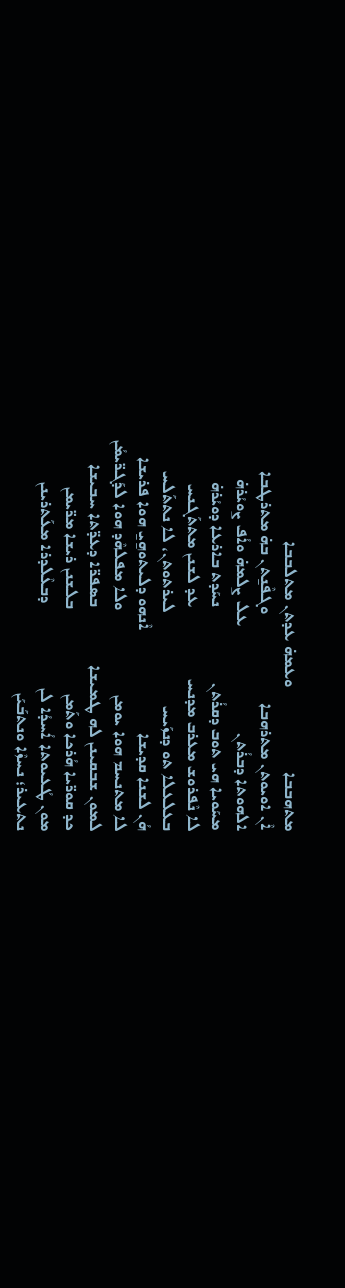ܡܬܗܒܒܐ                   ܘܥܡܗ݁ ܥܕܬܢ ܡܬܠܒܒܐ
ܐܶܢ ܐܘܝܘܬܢ ܡܬܪܗܒܐ                    ܘܓܦܶܢ̱ܬܢ ܒܗ݁ ܡܬܪܛܒܐ
ܐܠܗܘܬܐ ܕܒܪܳܬܢ                        ܥܠ ܨܠܡܗ݁ ܘܐܳܦ ܨܘܝܳܪܗ݁
ܡܚܰܘܝܐ ܗܝ ܬܘܒ ܕܩܪܳܬܢ                 ܢܚܰܕܬ ܒܐܪܥܐ ܕܘܝܳܪܗ݁
ܠܐ ܢܶܦܪܘܫ ܡܥܪܒ ܡܕܢܚ                ܥܕ ܠܫܢܢ ܡܬܬܰܓܢܚ
ܒܥܠܥܠܐ ܬܘ ܕܢܙܰܝܚ                     ܠܝܪܬܘܬܢ، ܠܐ ܢܬܬܰܠܚ
ܗܳܢ ܠܫܢܐ ܩܕܝܫܐ                       ܐܶܢܗܘ ܕܠܝܬܘܗ̱ܝ̱ ܗܘܐ ܦܪܝܫܐ
ܠܐ ܡܬܢܚܡ ܗܘܐ ܝܘܡܢ                   ܘܠܐ ܡܦܠܗܶܕ ܗܘܐ ܠܕܰܓܪ̈ܝܡܳܢ
ܠܡܘܢ ܫܒܩܝܢܢ ܠܗ ܛܡܝܫܐ             ܒܣܦܪ̈ܐ ܕܥܕ̈ܬܐ ܚܒܝܫܐ
ܟܕ ܩܘܪ̈ܝܐ ܗܳܪܟܐ ܘܬܰܡܢ                   ܒܠܫܢܢ ܪܝܫܐ ܡܪ̈ܝܡܢ
ܡܘܢ ܛܳܥܝܘܬܐ ܐܳܚܕܳܐ ܠܢ                   ܕܒܥܶܠܕܪܐ ܡܥܰܬܪܝܢܢ
ܢܬܥܝܪ؛ ܢܚܙܶܐ ܘܢܬܒܰܝܰܢ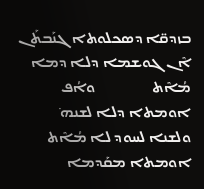ܒܙܕܩ̈ܐ ܕܣܟܠܘܬܐ ܓܢܰܒܬܰܢ
ܐܶܢ ܓܘܫܡܐ ܕܠܐ ܕܡܐ ܡܳܐܶܬ                ܘܐܳܦ ܐܘܡܬܐ ܕܠܐ ܠܫܢܗ݁
ܘܠܫܢܐ ܠܚܘܕ ܠܐ ܡܳܐܶܬ                   ܐܘܡܬܐ ܡܩܰܕܡܐ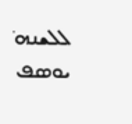ܠܠܫܢܗ݁
ܝܘܣܦ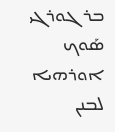ܒܪ ܓܘܪܓܝ ܣܰܘܟ ܐܘܪܗܝܐ ܠܒܢܢ